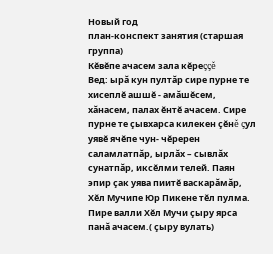Новый год
план-конспект занятия (старшая группа)
Кěвěпе ачасем зала кěреççě
Вед: ырă кун пултăр сире пурне те хисеплě ашшě - амăшěсем, хăнасем, палах ěнтě ачасем. Сире пурне те çывхарса килекен çěнě çул уявě ячěпе чун- чěререн саламлатпăр, ырлăх – сывлăх сунатпăр, иксěлми телей. Паян эпир çак уява пиитě васкарăмăр, Хěл Мучипе Юр Пикене тěл пулма. Пире валли Хěл Мучи çыру ярса панă ачасем.( çыру вулать)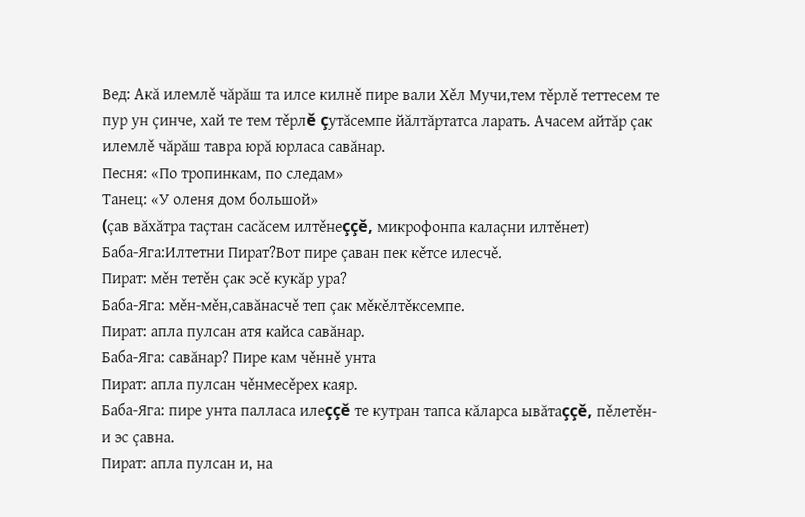Вед: Акă илемлě чăрăш та илсе килнě пире вали Хěл Мучи,тем тěрлě теттесем те пур ун çинче, хай те тем тěрлě çутăсемпе йăлтăртатса ларать. Ачасем айтăр çак илемлě чăрăш тавра юрă юрласа савăнар.
Песня: «По тропинкам, по следам»
Танец: «У оленя дом большой»
(çав вăхăтра таçтан сасăсем илтěнеççě, микрофонпа калаçни илтěнет)
Баба-Яга:Илтетни Пират?Вот пире çаван пек кěтсе илесчě.
Пират: мěн тетěн çак эсě кукăр ура?
Баба-Яга: мěн-мěн,савăнасчě теп çак мěкěлтěксемпе.
Пират: апла пулсан атя кайса савăнар.
Баба-Яга: савăнар? Пире кам чěннě унта
Пират: апла пулсан чěнмесěрех каяр.
Баба-Яга: пире унта палласа илеççě те кутран тапса кăларса ывăтаççě, пěлетěн-и эс çавна.
Пират: апла пулсан и, на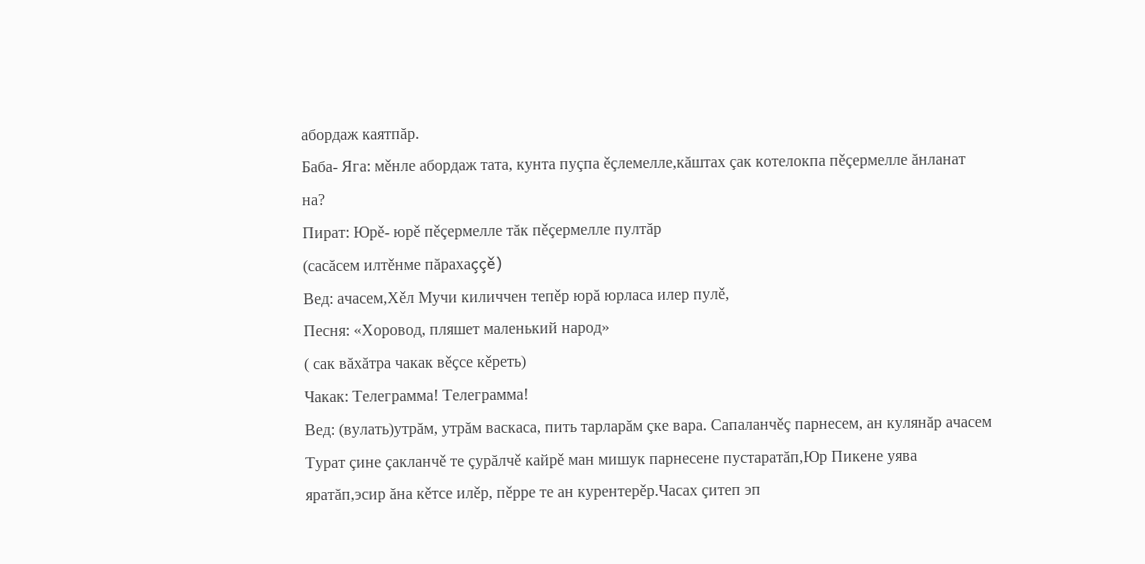абордаж каятпăр.
Баба- Яга: мěнле абордаж тата, кунта пуçпа ěçлемелле,кăштах çак котелокпа пěçермелле ăнланат на?
Пират: Юрě- юрě пěçермелле тăк пěçермелле пултăр
(сасăсем илтěнме пăрахаççě)
Вед: ачасем,Хěл Мучи киличчен тепěр юрă юрласа илер пулě,
Песня: «Хоровод, пляшет маленький народ»
( сак вăхăтра чакак вěçсе кěреть)
Чакак: Телеграмма! Телеграмма!
Вед: (вулать)утрăм, утрăм васкаса, пить тарларăм çке вара. Сапаланчěç парнесем, ан кулянăр ачасем
Турат çине çакланчě те çурăлчě кайрě ман мишук парнесене пустаратăп,Юр Пикене уява яратăп,эсир ăна кěтсе илěр, пěрре те ан курентерěр.Часах çитеп эп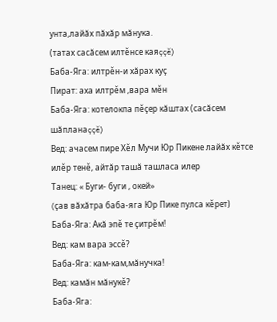унта,лайăх пăхăр мăнука.
(татах сасăсем илтěнсе каяççě)
Баба-Яга: илтрěн-и хăрах куç
Пират: аха илтрěм ,вара мěн
Баба-Яга: котелокпа пěçер кăштах (сасăсем шăпланаççě)
Вед: ачасем пире Хěл Мучи Юр Пикене лайăх кěтсе илěр тенě, айтăр ташă ташласа илер
Танец: « Буги- буги , окей»
(çав вăхăтра баба-яга Юр Пике пулса кěрет)
Баба-Яга: Акă эпě те çитрěм!
Вед: кам вара эссě?
Баба-Яга: кам-кам,мăнучка!
Вед: камăн мăнукě?
Баба-Яга: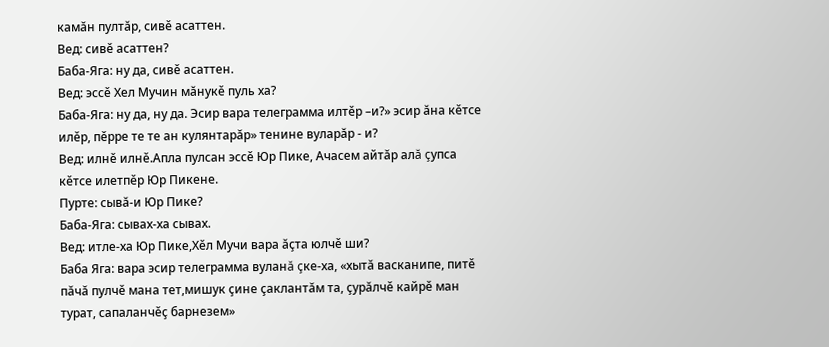камăн пултăр, сивě асаттен.
Вед: сивě асаттен?
Баба-Яга: ну да, сивě асаттен.
Вед: эссě Хел Мучин мăнукě пуль ха?
Баба-Яга: ну да, ну да. Эсир вара телеграмма илтěр –и?» эсир ăна кěтсе илěр, пěрре те те ан кулянтарăр» тенине вуларăр - и?
Вед: илнě илнě.Апла пулсан эссě Юр Пике, Ачасем айтăр алă çупса кěтсе илетпěр Юр Пикене.
Пурте: сывă-и Юр Пике?
Баба-Яга: сывах-ха сывах.
Вед: итле-ха Юр Пике,Хěл Мучи вара ăçта юлчě ши?
Баба Яга: вара эсир телеграмма вуланă çке-ха, «хытă васканипе, питě пăчă пулчě мана тет,мишук çине çаклантăм та, çурăлчě кайрě ман турат, сапаланчěç барнезем»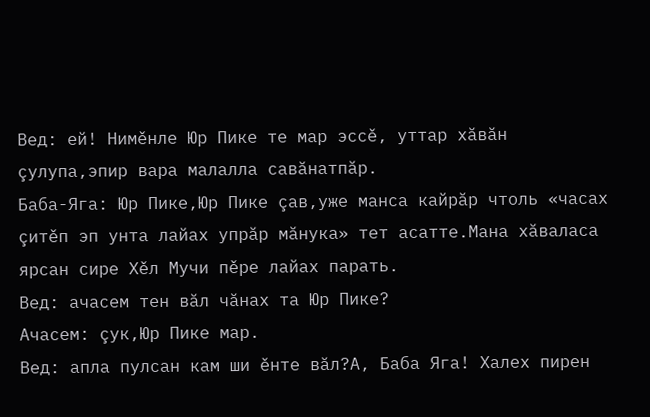Вед: ей! Нимěнле Юр Пике те мар эссě, уттар хăвăн çулупа,эпир вара малалла савăнатпăр.
Баба-Яга: Юр Пике,Юр Пике çав,уже манса кайрăр чтоль «часах çитěп эп унта лайах упрăр мăнука» тет асатте.Мана хăваласа ярсан сире Хěл Мучи пěре лайах парать.
Вед: ачасем тен вăл чăнах та Юр Пике?
Ачасем: çук,Юр Пике мар.
Вед: апла пулсан кам ши ěнте вăл?А, Баба Яга! Халех пирен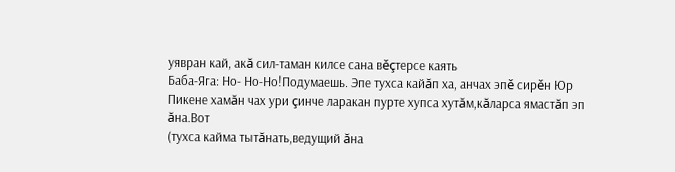уявран кай, акă сил-таман килсе сана вěçтерсе каять
Баба-Яга: Но- Но-Но!Подумаешь. Эпе тухса кайăп ха, анчах эпě сирěн Юр Пикене хамăн чах ури çинче ларакан пурте хупса хутăм,кăларса ямастăп эп ăна.Вот
(тухса кайма тытăнать,ведущий ăна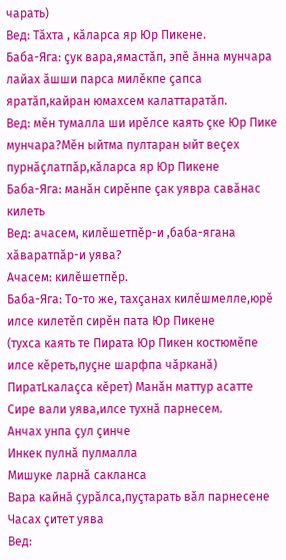чарать)
Вед: Тăхта , кăларса яр Юр Пикене.
Баба-Яга: çук вара,ямастăп, эпě ăнна мунчара лайах ăшши парса милěкпе çапса яратăп,кайран юмахсем калаттаратăп.
Вед: мěн тумалла ши ирěлсе каять çке Юр Пике мунчара?Мěн ыйтма пултаран ыйт веçех пурнăçлатпăр,кăларса яр Юр Пикене
Баба-Яга: манăн сирěнпе çак уявра савăнас килеть
Вед: ачасем, килěшетпěр-и ,баба-ягана хăваратпăр-и уява?
Ачасем: килěшетпěр.
Баба-Яга: То-то же, тахçанах килěшмелле,юрě илсе килетěп сирěн пата Юр Пикене
(тухса каять те Пирата Юр Пикен костюмěпе илсе кěреть,пуçне шарфпа чăрканă)
ПиратLкалаçса кěрет) Манăн маттур асатте
Сире вали уява,илсе тухнă парнесем.
Анчах унпа çул çинче
Инкек пулнă пулмалла
Мишуке ларнă сакланса
Вара кайнă çурăлса,пуçтарать вăл парнесене
Часах çитет уява
Вед: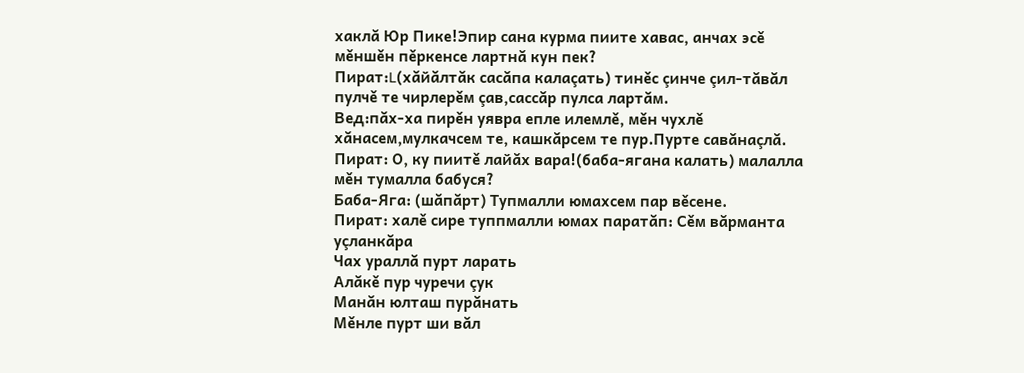хаклă Юр Пике!Эпир сана курма пиите хавас, анчах эсě мěншěн пěркенсе лартнă кун пек?
Пират:L(хăйăлтăк сасăпа калаçать) тинěс çинче çил-тăвăл пулчě те чирлерěм çав,сассăр пулса лартăм.
Вед:пăх-ха пирěн уявра епле илемлě, мěн чухлě хăнасем,мулкачсем те, кашкăрсем те пур.Пурте савăнаçлă.
Пират: О, ку пиитě лайăх вара!(баба-ягана калать) малалла мěн тумалла бабуся?
Баба-Яга: (шăпăрт) Тупмалли юмахсем пар вěсене.
Пират: халě сире туппмалли юмах паратăп: Сěм вăрманта уçланкăра
Чах ураллă пурт ларать
Алăкě пур чуречи çук
Манăн юлташ пурăнать
Мěнле пурт ши вăл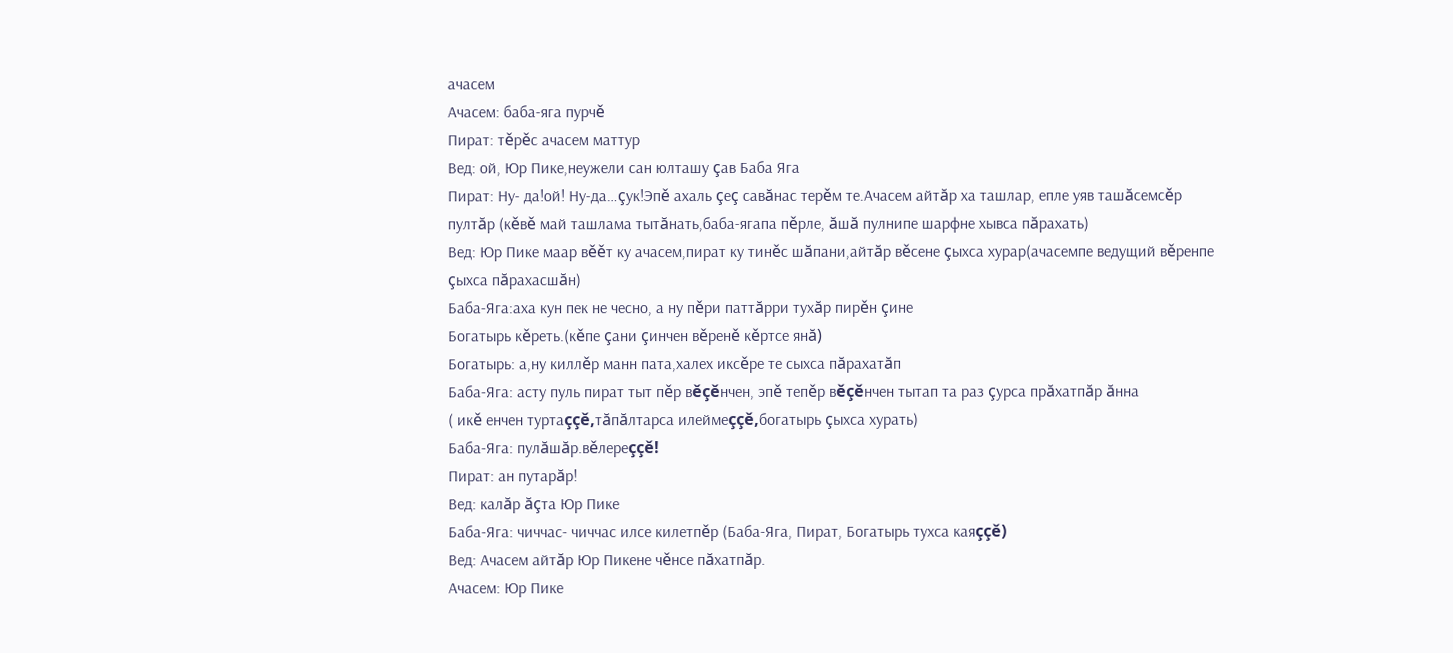ачасем
Ачасем: баба-яга пурчě
Пират: тěрěс ачасем маттур
Вед: ой, Юр Пике,неужели сан юлташу çав Баба Яга
Пират: Ну- да!ой! Ну-да…çук!Эпě ахаль çеç савăнас терěм те.Ачасем айтăр ха ташлар, епле уяв ташăсемсěр пултăр (кěвě май ташлама тытăнать,баба-ягапа пěрле, ăшă пулнипе шарфне хывса пăрахать)
Вед: Юр Пике маар вěěт ку ачасем,пират ку тинěс шăпани,айтăр вěсене çыхса хурар(ачасемпе ведущий вěренпе çыхса пăрахасшăн)
Баба-Яга:аха кун пек не чесно, а ну пěри паттăрри тухăр пирěн çине
Богатырь кěреть.(кěпе çани çинчен вěренě кěртсе янă)
Богатырь: а,ну киллěр манн пата,халех иксěре те сыхса пăрахатăп
Баба-Яга: асту пуль пират тыт пěр вěçěнчен, эпě тепěр вěçěнчен тытап та раз çурса прăхатпăр ăнна
( икě енчен туртаççě,тăпăлтарса илеймеççě,богатырь çыхса хурать)
Баба-Яга: пулăшăр.вěлереççě!
Пират: ан путарăр!
Вед: калăр ăçта Юр Пике
Баба-Яга: чиччас- чиччас илсе килетпěр (Баба-Яга, Пират, Богатырь тухса каяççě)
Вед: Ачасем айтăр Юр Пикене чěнсе пăхатпăр.
Ачасем: Юр Пике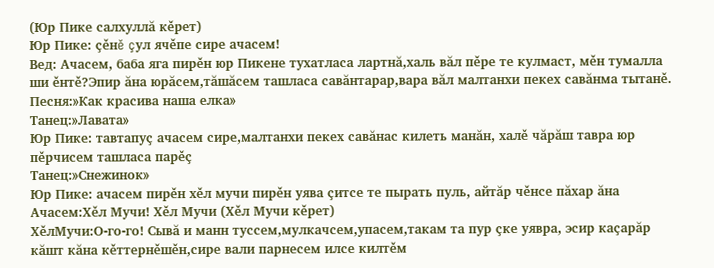(Юр Пике салхуллă кěрет)
Юр Пике: çěнě çул ячěпе сире ачасем!
Вед: Ачасем, баба яга пирěн юр Пикене тухатласа лартнă,халь вăл пěре те кулмаст, мěн тумалла ши ěнтě?Эпир ăна юрăсем,тăшăсем ташласа савăнтарар,вара вăл малтанхи пекех савăнма тытанě.
Песня:»Как красива наша елка»
Танец:»Лавата»
Юр Пике: тавтапуç ачасем сире,малтанхи пекех савăнас килеть манăн, халě чăрăш тавра юр пěрчисем ташласа парěç
Танец:»Снежинок»
Юр Пике: ачасем пирěн хěл мучи пирěн уява çитсе те пырать пуль, айтăр чěнсе пăхар ăна
Ачасем:Хěл Мучи! Хěл Мучи (Хěл Мучи кěрет)
ХěлМучи:О-го-го! Сывă и манн туссем,мулкачсем,упасем,такам та пур çке уявра, эсир каçарăр кăшт кăна кěттернěшěн,сире вали парнесем илсе килтěм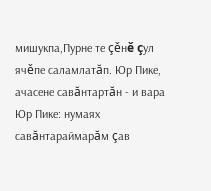мишукпа,Пурне те çěнě çул ячěпе саламлатăп. Юр Пике, ачасене савăнтартăн - и вара
Юр Пике: нумаях савăнтараймарăм çав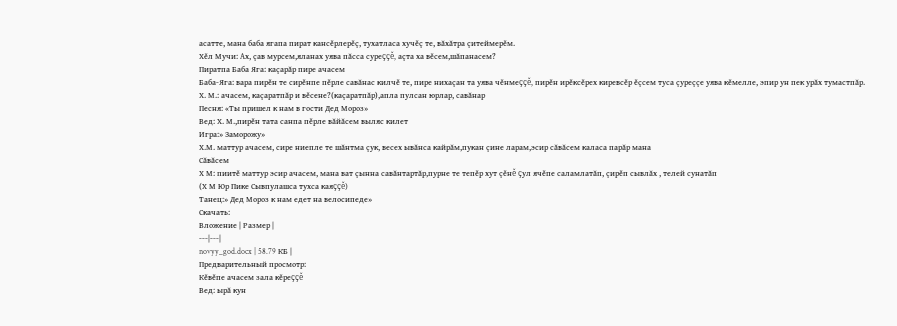асатте, мана баба ягапа пират кансěрлерěç, тухатласа хучěç те, вăхăтра çитеймерěм.
Хěл Мучи: Ах, çав мурсем,яланах уява пăсса суреççě, аçта ха вěсем,шăпанасем?
Пиратпа Баба Яга: каçарăр пире ачасем
Баба-Яга: вара пирěн те сирěнпе пěрле савăнас килчě те, пире нихаçан та уява чěнмеççě, пирěн ирěксěрех киревсěр ěçсем туса çуреççе уява кěмелле, эпир ун пек урăх тумастпăр.
Х. М.: ачасем, каçаратпăр и вěсене?(каçаратпăр),апла пулсан юрлар, савăнар
Песня: «Ты пришел к нам в гости Дед Мороз»
Вед: Х. М.,пирěн тата санпа пěрле вăйăсем выляс килет
Игра:» Заморожу»
Х.М. маттур ачасем, сире ниепле те шăнтма çук, весех ывăнса кайрăм,пукан çине ларам,эсир сăвăсем каласа парăр мана
Сăвăсем
Х М: пиитě маттур эсир ачасем, мана ват çынна савăнтартăр,пурне те тепěр хут çěнě çул ячěпе саламлатăп, çирěп сывлăх , телей сунатăп
(Х М Юр Пике Сывпулашса тухса каяççě)
Танец:» Дед Мороз к нам едет на велосипеде»
Скачать:
Вложение | Размер |
---|---|
novyy_god.docx | 58.79 КБ |
Предварительный просмотр:
Кěвěпе ачасем зала кěреççě
Вед: ырă кун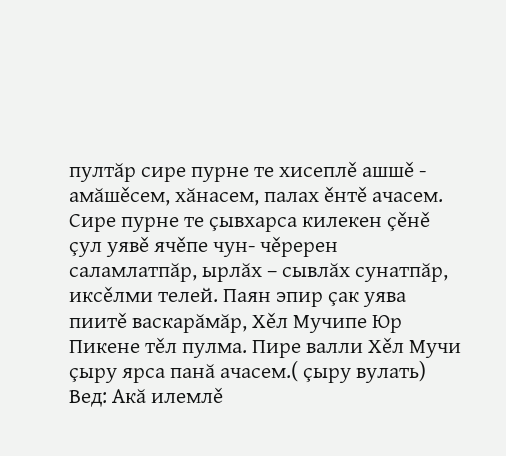пултăр сире пурне те хисеплě ашшě - амăшěсем, хăнасем, палах ěнтě ачасем. Сире пурне те çывхарса килекен çěнě çул уявě ячěпе чун- чěререн саламлатпăр, ырлăх – сывлăх сунатпăр, иксěлми телей. Паян эпир çак уява пиитě васкарăмăр, Хěл Мучипе Юр Пикене тěл пулма. Пире валли Хěл Мучи çыру ярса панă ачасем.( çыру вулать)
Вед: Акă илемлě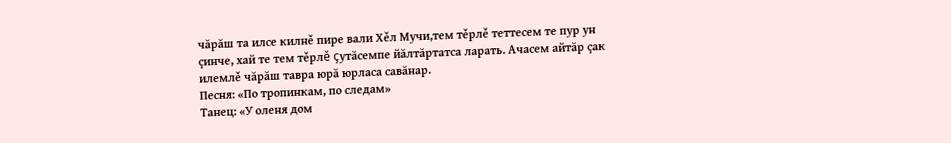чăрăш та илсе килнě пире вали Хěл Мучи,тем тěрлě теттесем те пур ун çинче, хай те тем тěрлě çутăсемпе йăлтăртатса ларать. Ачасем айтăр çак илемлě чăрăш тавра юрă юрласа савăнар.
Песня: «По тропинкам, по следам»
Танец: «У оленя дом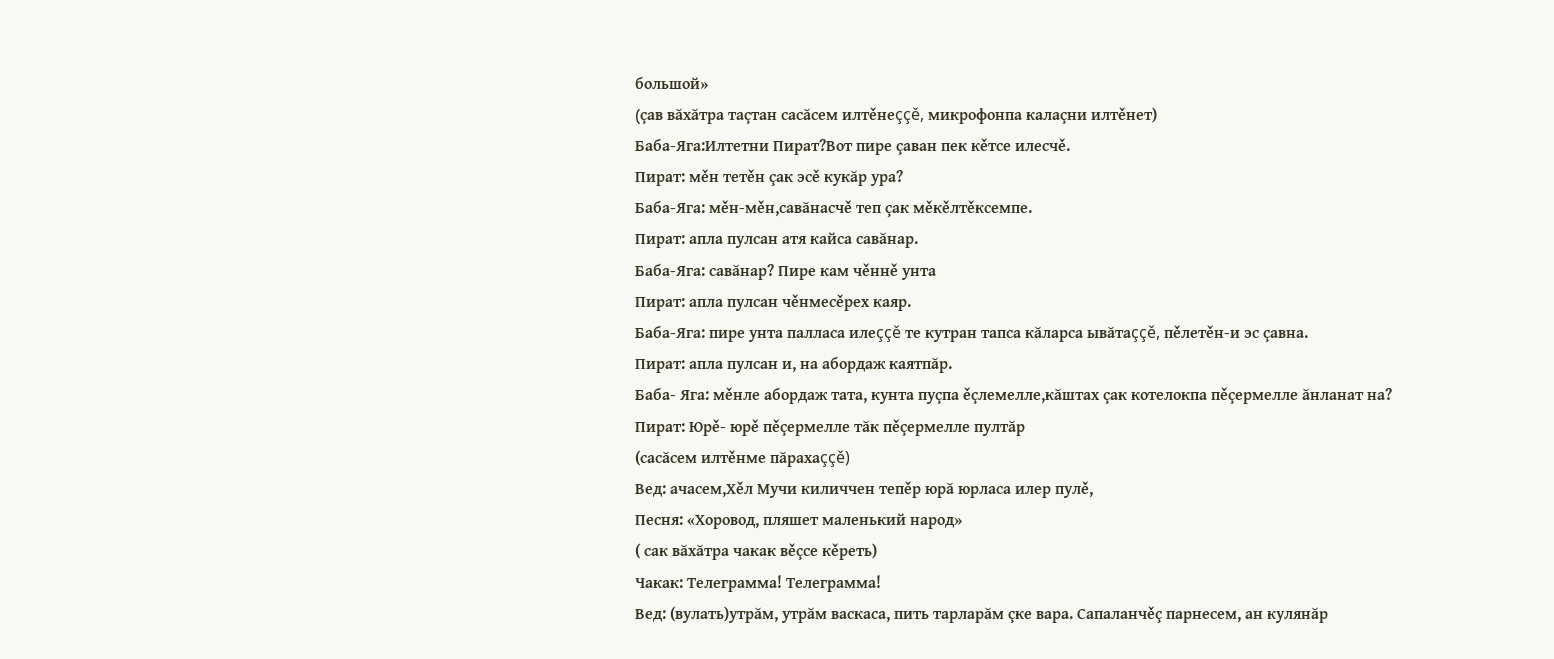большой»
(çав вăхăтра таçтан сасăсем илтěнеççě, микрофонпа калаçни илтěнет)
Баба-Яга:Илтетни Пират?Вот пире çаван пек кěтсе илесчě.
Пират: мěн тетěн çак эсě кукăр ура?
Баба-Яга: мěн-мěн,савăнасчě теп çак мěкěлтěксемпе.
Пират: апла пулсан атя кайса савăнар.
Баба-Яга: савăнар? Пире кам чěннě унта
Пират: апла пулсан чěнмесěрех каяр.
Баба-Яга: пире унта палласа илеççě те кутран тапса кăларса ывăтаççě, пěлетěн-и эс çавна.
Пират: апла пулсан и, на абордаж каятпăр.
Баба- Яга: мěнле абордаж тата, кунта пуçпа ěçлемелле,кăштах çак котелокпа пěçермелле ăнланат на?
Пират: Юрě- юрě пěçермелле тăк пěçермелле пултăр
(сасăсем илтěнме пăрахаççě)
Вед: ачасем,Хěл Мучи киличчен тепěр юрă юрласа илер пулě,
Песня: «Хоровод, пляшет маленький народ»
( сак вăхăтра чакак вěçсе кěреть)
Чакак: Телеграмма! Телеграмма!
Вед: (вулать)утрăм, утрăм васкаса, пить тарларăм çке вара. Сапаланчěç парнесем, ан кулянăр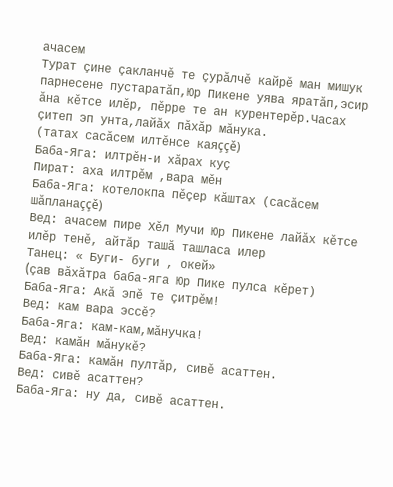ачасем
Турат çине çакланчě те çурăлчě кайрě ман мишук парнесене пустаратăп,Юр Пикене уява яратăп,эсир ăна кěтсе илěр, пěрре те ан курентерěр.Часах çитеп эп унта,лайăх пăхăр мăнука.
(татах сасăсем илтěнсе каяççě)
Баба-Яга: илтрěн-и хăрах куç
Пират: аха илтрěм ,вара мěн
Баба-Яга: котелокпа пěçер кăштах (сасăсем шăпланаççě)
Вед: ачасем пире Хěл Мучи Юр Пикене лайăх кěтсе илěр тенě, айтăр ташă ташласа илер
Танец: « Буги- буги , окей»
(çав вăхăтра баба-яга Юр Пике пулса кěрет)
Баба-Яга: Акă эпě те çитрěм!
Вед: кам вара эссě?
Баба-Яга: кам-кам,мăнучка!
Вед: камăн мăнукě?
Баба-Яга: камăн пултăр, сивě асаттен.
Вед: сивě асаттен?
Баба-Яга: ну да, сивě асаттен.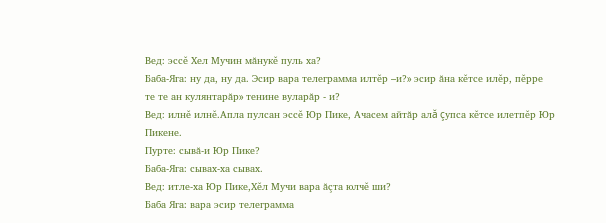Вед: эссě Хел Мучин мăнукě пуль ха?
Баба-Яга: ну да, ну да. Эсир вара телеграмма илтěр –и?» эсир ăна кěтсе илěр, пěрре те те ан кулянтарăр» тенине вуларăр - и?
Вед: илнě илнě.Апла пулсан эссě Юр Пике, Ачасем айтăр алă çупса кěтсе илетпěр Юр Пикене.
Пурте: сывă-и Юр Пике?
Баба-Яга: сывах-ха сывах.
Вед: итле-ха Юр Пике,Хěл Мучи вара ăçта юлчě ши?
Баба Яга: вара эсир телеграмма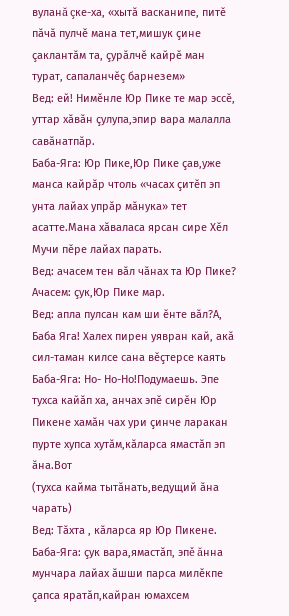вуланă çке-ха, «хытă васканипе, питě пăчă пулчě мана тет,мишук çине çаклантăм та, çурăлчě кайрě ман турат, сапаланчěç барнезем»
Вед: ей! Нимěнле Юр Пике те мар эссě, уттар хăвăн çулупа,эпир вара малалла савăнатпăр.
Баба-Яга: Юр Пике,Юр Пике çав,уже манса кайрăр чтоль «часах çитěп эп унта лайах упрăр мăнука» тет асатте.Мана хăваласа ярсан сире Хěл Мучи пěре лайах парать.
Вед: ачасем тен вăл чăнах та Юр Пике?
Ачасем: çук,Юр Пике мар.
Вед: апла пулсан кам ши ěнте вăл?А, Баба Яга! Халех пирен уявран кай, акă сил-таман килсе сана вěçтерсе каять
Баба-Яга: Но- Но-Но!Подумаешь. Эпе тухса кайăп ха, анчах эпě сирěн Юр Пикене хамăн чах ури çинче ларакан пурте хупса хутăм,кăларса ямастăп эп ăна.Вот
(тухса кайма тытăнать,ведущий ăна чарать)
Вед: Тăхта , кăларса яр Юр Пикене.
Баба-Яга: çук вара,ямастăп, эпě ăнна мунчара лайах ăшши парса милěкпе çапса яратăп,кайран юмахсем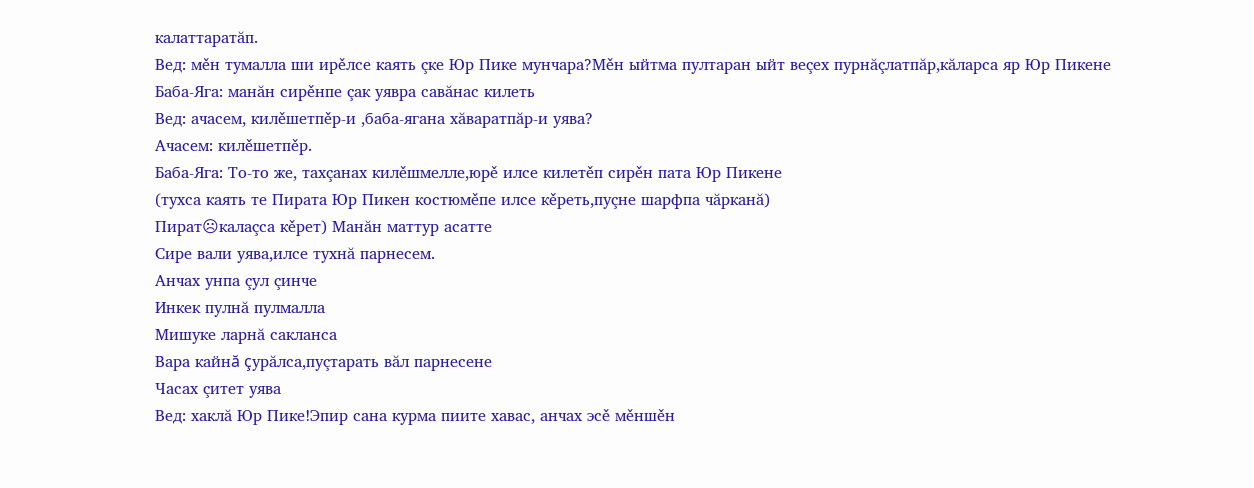калаттаратăп.
Вед: мěн тумалла ши ирěлсе каять çке Юр Пике мунчара?Мěн ыйтма пултаран ыйт веçех пурнăçлатпăр,кăларса яр Юр Пикене
Баба-Яга: манăн сирěнпе çак уявра савăнас килеть
Вед: ачасем, килěшетпěр-и ,баба-ягана хăваратпăр-и уява?
Ачасем: килěшетпěр.
Баба-Яга: То-то же, тахçанах килěшмелле,юрě илсе килетěп сирěн пата Юр Пикене
(тухса каять те Пирата Юр Пикен костюмěпе илсе кěреть,пуçне шарфпа чăрканă)
Пират☹калаçса кěрет) Манăн маттур асатте
Сире вали уява,илсе тухнă парнесем.
Анчах унпа çул çинче
Инкек пулнă пулмалла
Мишуке ларнă сакланса
Вара кайнă çурăлса,пуçтарать вăл парнесене
Часах çитет уява
Вед: хаклă Юр Пике!Эпир сана курма пиите хавас, анчах эсě мěншěн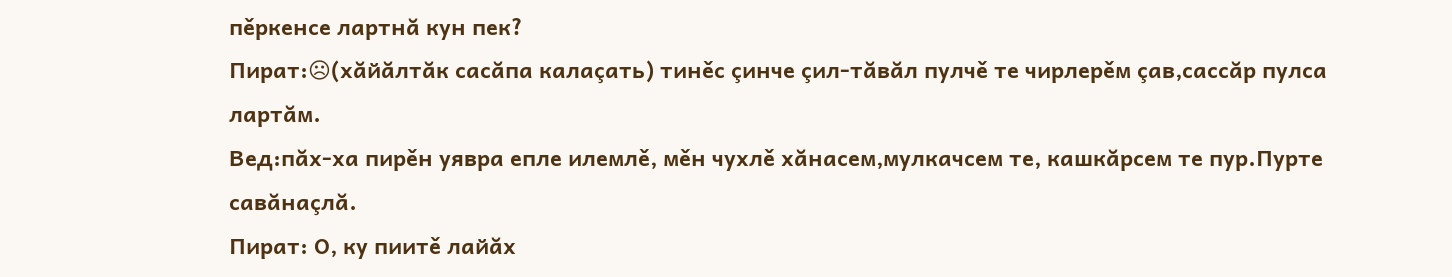пěркенсе лартнă кун пек?
Пират:☹(хăйăлтăк сасăпа калаçать) тинěс çинче çил-тăвăл пулчě те чирлерěм çав,сассăр пулса лартăм.
Вед:пăх-ха пирěн уявра епле илемлě, мěн чухлě хăнасем,мулкачсем те, кашкăрсем те пур.Пурте савăнаçлă.
Пират: О, ку пиитě лайăх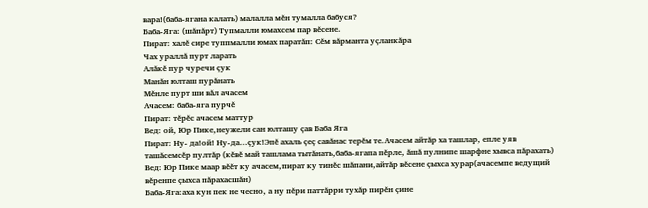вара!(баба-ягана калать) малалла мěн тумалла бабуся?
Баба-Яга: (шăпăрт) Тупмалли юмахсем пар вěсене.
Пират: халě сире туппмалли юмах паратăп: Сěм вăрманта уçланкăра
Чах ураллă пурт ларать
Алăкě пур чуречи çук
Манăн юлташ пурăнать
Мěнле пурт ши вăл ачасем
Ачасем: баба-яга пурчě
Пират: тěрěс ачасем маттур
Вед: ой, Юр Пике,неужели сан юлташу çав Баба Яга
Пират: Ну- да!ой! Ну-да…çук!Эпě ахаль çеç савăнас терěм те.Ачасем айтăр ха ташлар, епле уяв ташăсемсěр пултăр (кěвě май ташлама тытăнать,баба-ягапа пěрле, ăшă пулнипе шарфне хывса пăрахать)
Вед: Юр Пике маар вěěт ку ачасем,пират ку тинěс шăпани,айтăр вěсене çыхса хурар(ачасемпе ведущий вěренпе çыхса пăрахасшăн)
Баба-Яга:аха кун пек не чесно, а ну пěри паттăрри тухăр пирěн çине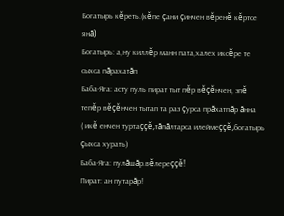Богатырь кěреть.(кěпе çани çинчен вěренě кěртсе янă)
Богатырь: а,ну киллěр манн пата,халех иксěре те сыхса пăрахатăп
Баба-Яга: асту пуль пират тыт пěр вěçěнчен, эпě тепěр вěçěнчен тытап та раз çурса прăхатпăр ăнна
( икě енчен туртаççě,тăпăлтарса илеймеççě,богатырь çыхса хурать)
Баба-Яга: пулăшăр.вěлереççě!
Пират: ан путарăр!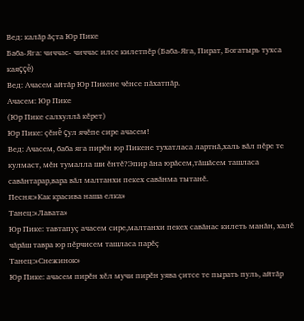Вед: калăр ăçта Юр Пике
Баба-Яга: чиччас- чиччас илсе килетпěр (Баба-Яга, Пират, Богатырь тухса каяççě)
Вед: Ачасем айтăр Юр Пикене чěнсе пăхатпăр.
Ачасем: Юр Пике
(Юр Пике салхуллă кěрет)
Юр Пике: çěнě çул ячěпе сире ачасем!
Вед: Ачасем, баба яга пирěн юр Пикене тухатласа лартнă,халь вăл пěре те кулмаст, мěн тумалла ши ěнтě?Эпир ăна юрăсем,тăшăсем ташласа савăнтарар,вара вăл малтанхи пекех савăнма тытанě.
Песня:»Как красива наша елка»
Танец:»Лавата»
Юр Пике: тавтапуç ачасем сире,малтанхи пекех савăнас килеть манăн, халě чăрăш тавра юр пěрчисем ташласа парěç
Танец:»Снежинок»
Юр Пике: ачасем пирěн хěл мучи пирěн уява çитсе те пырать пуль, айтăр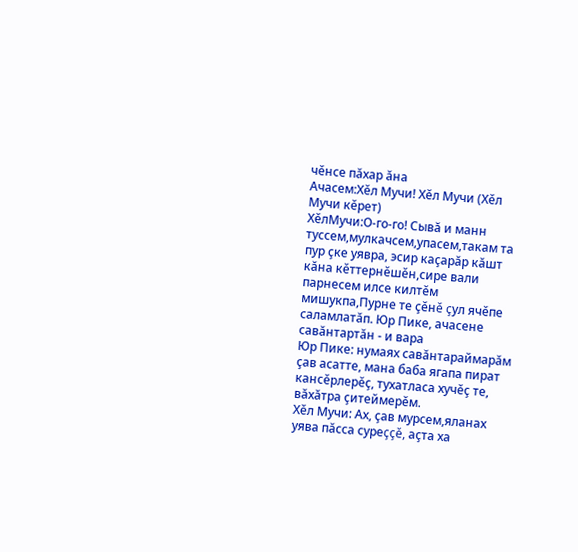чěнсе пăхар ăна
Ачасем:Хěл Мучи! Хěл Мучи (Хěл Мучи кěрет)
ХěлМучи:О-го-го! Сывă и манн туссем,мулкачсем,упасем,такам та пур çке уявра, эсир каçарăр кăшт кăна кěттернěшěн,сире вали парнесем илсе килтěм мишукпа,Пурне те çěнě çул ячěпе саламлатăп. Юр Пике, ачасене савăнтартăн - и вара
Юр Пике: нумаях савăнтараймарăм çав асатте, мана баба ягапа пират кансěрлерěç, тухатласа хучěç те, вăхăтра çитеймерěм.
Хěл Мучи: Ах, çав мурсем,яланах уява пăсса суреççě, аçта ха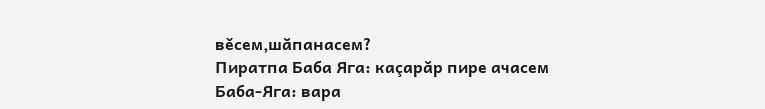вěсем,шăпанасем?
Пиратпа Баба Яга: каçарăр пире ачасем
Баба-Яга: вара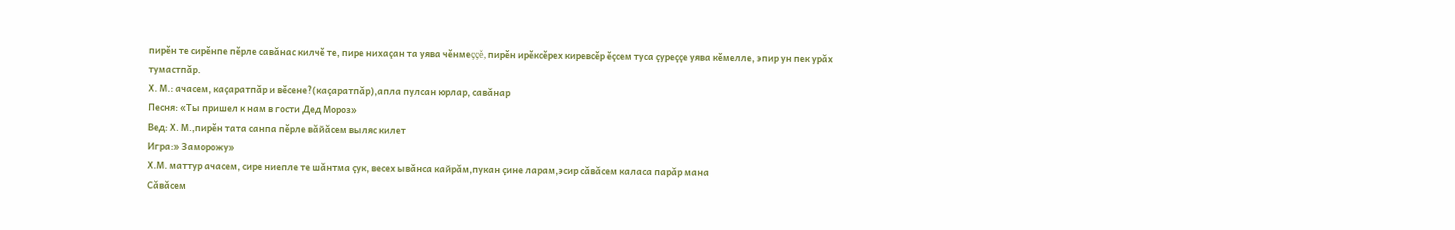пирěн те сирěнпе пěрле савăнас килчě те, пире нихаçан та уява чěнмеççě, пирěн ирěксěрех киревсěр ěçсем туса çуреççе уява кěмелле, эпир ун пек урăх тумастпăр.
Х. М.: ачасем, каçаратпăр и вěсене?(каçаратпăр),апла пулсан юрлар, савăнар
Песня: «Ты пришел к нам в гости Дед Мороз»
Вед: Х. М.,пирěн тата санпа пěрле вăйăсем выляс килет
Игра:» Заморожу»
Х.М. маттур ачасем, сире ниепле те шăнтма çук, весех ывăнса кайрăм,пукан çине ларам,эсир сăвăсем каласа парăр мана
Сăвăсем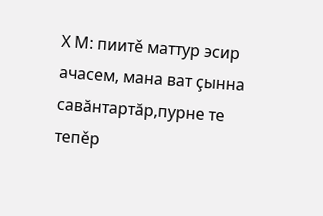Х М: пиитě маттур эсир ачасем, мана ват çынна савăнтартăр,пурне те тепěр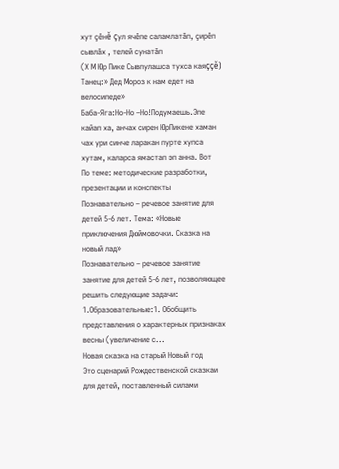хут çěнě çул ячěпе саламлатăп, çирěп сывлăх , телей сунатăп
(Х М Юр Пике Сывпулашса тухса каяççě)
Танец:» Дед Мороз к нам едет на велосипеде»
Баба-Яга:Но-Но –Но!Подумаешь.Эпе кайап ха, анчах сирен ЮрПикене хаман чах ури синче ларакан пурте хупса хутам, каларса ямастап эп анна. Вот
По теме: методические разработки, презентации и конспекты
Познавательно – речевое занятие для детей 5-6 лет. Тема: «Новые приключения Дюймовочки. Сказка на новый лад»
Познавательно – речевое занятие занятие для детей 5-6 лет, позволяющее решить следующие задачи: 1.Образовательные:1. Обобщить представления о характерных признаках весны (увеличение с...
Новая сказка на старый Новый год
Это сценарий Рождественской сказкаи для детей, поставленный силами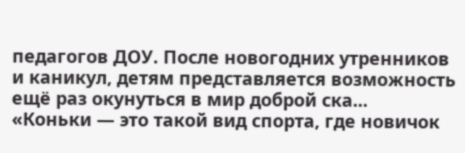педагогов ДОУ. После новогодних утренников и каникул, детям представляется возможность ещё раз окунуться в мир доброй ска...
«Коньки — это такой вид спорта, где новичок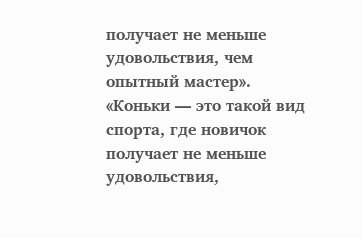получает не меньше удовольствия, чем опытный мастер». «Коньки — это такой вид спорта, где новичок получает не меньше удовольствия,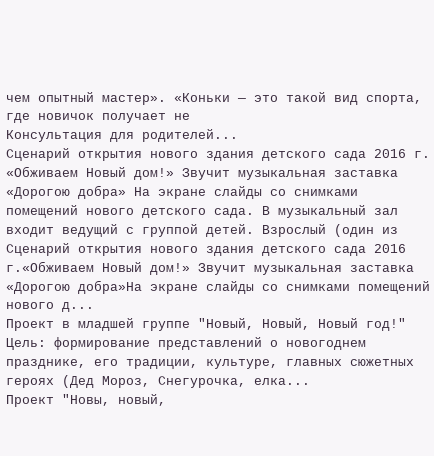чем опытный мастер». «Коньки — это такой вид спорта, где новичок получает не
Консультация для родителей...
Сценарий открытия нового здания детского сада 2016 г. «Обживаем Новый дом!» Звучит музыкальная заставка «Дорогою добра» На экране слайды со снимками помещений нового детского сада. В музыкальный зал входит ведущий с группой детей. Взрослый (один из
Сценарий открытия нового здания детского сада 2016 г.«Обживаем Новый дом!» Звучит музыкальная заставка «Дорогою добра»На экране слайды со снимками помещений нового д...
Проект в младшей группе "Новый, Новый, Новый год!"
Цель: формирование представлений о новогоднем празднике, его традиции, культуре, главных сюжетных героях (Дед Мороз, Снегурочка, елка...
Проект "Новы, новый,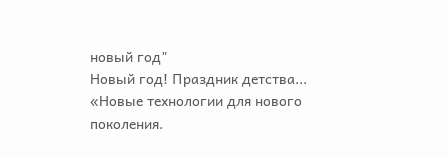новый год"
Новый год! Праздник детства...
«Новые технологии для нового поколения.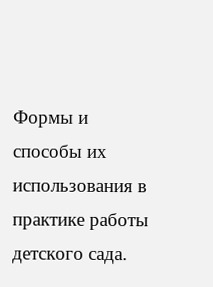Формы и способы их использования в практике работы детского сада.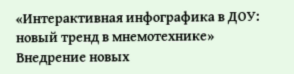«Интерактивная инфографика в ДОУ: новый тренд в мнемотехнике»
Внедрение новых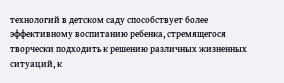технологий в детском саду способствует более эффективному воспитанию ребенка, стремящегося творчески подходить к решению различных жизненных ситуаций, к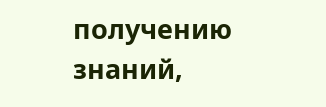получению знаний,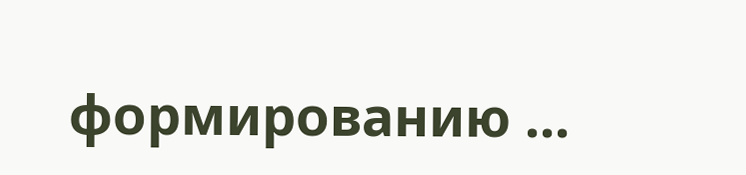формированию ...